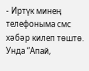- Иртүк минең телефоныма смс хәбәр килеп төштө. Унда “Апай,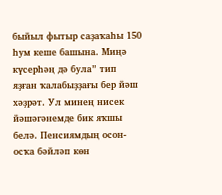быйыл фытыр саҙаҡаһы 150 һум кеше башына. Миңә күсерһәң дә була” тип яҙған ҡалабыҙҙағы бер йәш хәҙрәт. Ул минең нисек йәшәгәнемде бик яҡшы белә. Пенсиямдың осон-осҡа бәйләп көн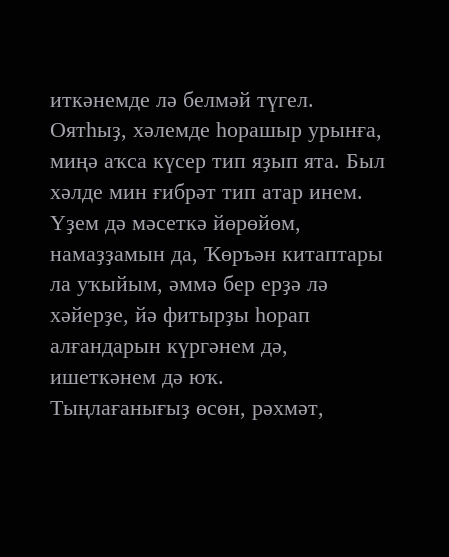иткәнемде лә белмәй түгел. Оятһыҙ, хәлемде һорашыр урынға, миңә аҡса күсер тип яҙып ята. Был хәлде мин ғибрәт тип атар инем. Үҙем дә мәсеткә йөрөйөм, намаҙҙамын да, Ҡөръән китаптары ла уҡыйым, әммә бер ерҙә лә хәйерҙе, йә фитырҙы һорап алғандарын күргәнем дә, ишеткәнем дә юҡ.
Тыңлағанығыҙ өсөн, рәхмәт,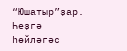“Юшатыр”ҙар. Һеҙгә һөйләгәс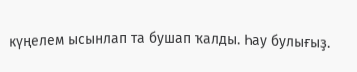күңелем ысынлап та бушап ҡалды. Һау булығыҙ.